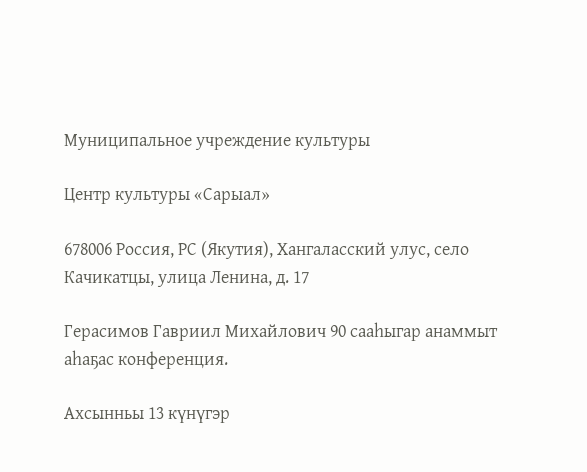Муниципальное учреждение культуры

Центр культуры «Сарыал»

678006 Россия, РС (Якутия), Хангаласский улус, село Качикатцы, улица Ленина, д. 17

Герасимов Гавриил Михайлович 90 сааһыгар анаммыт аһаҕас конференция.

Ахсынньы 13 күнүгэр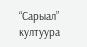“Сарыал” култуура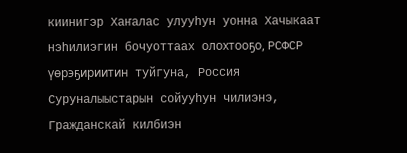киинигэр Хаҥалас улууһун уонна Хачыкаат нэһилиэгин бочуоттаах олохтооҕо, РСФСР үөрэҕириитин туйгуна, Россия Суруналыыстарын сойууһун чилиэнэ, Гражданскай килбиэн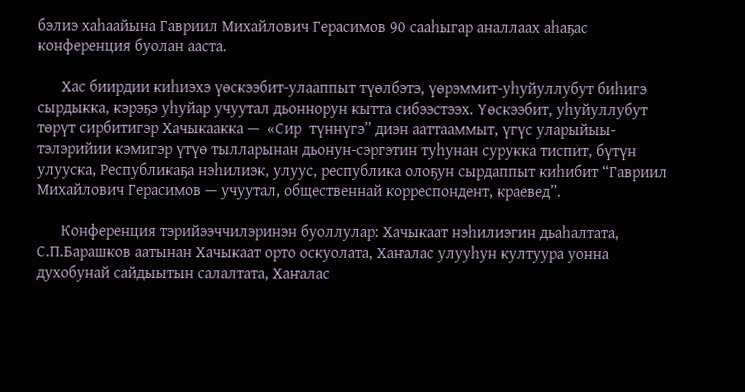бэлиэ хаһаайына Гавриил Михайлович Герасимов 90 сааһыгар аналлаах аһаҕас конференция буолан ааста.

      Хас биирдии киһиэхэ үөскээбит-улааппыт түөлбэтэ, үөрэммит-уһуйуллубут биһигэ сырдыкка, кэрэҕэ уһуйар учуутал дьоннорун кытта сибээстээх. Үөскээбит, уһуйуллубут тѳрүт сирбитигэр Хачыкаакка —  «Сир  түннүгэ” диэн ааттааммыт, үгүс уларыйыы-тэлэрийии кэмигэр үтүө тылларынан дьонун-сэргэтин туһунан сурукка тиспит, бүтүн улууска, Республикаҕа нэһилиэк, улуус, республика олоҕун сырдаппыт киһибит “Гавриил Михайлович Герасимов — учуутал, общественнай корреспондент, краевед”.

      Конференция тэрийээччилэринэн буоллулар: Хачыкаат нэһилиэгин дьаһалтата, С.П.Барашков аатынан Хачыкаат орто оскуолата, Хаҥалас улууһун култуура уонна духобунай сайдыытын салалтата, Хаҥалас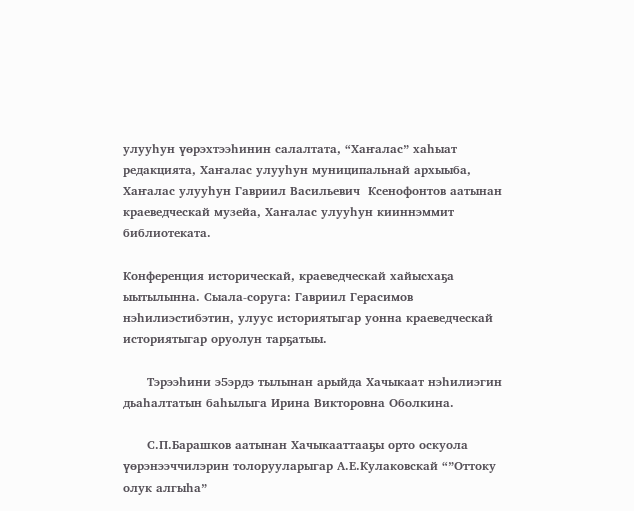улууһун үөрэхтээһинин салалтата, “Хаҥалас” хаһыат редакцията, Хаҥалас улууһун муниципальнай архыыба, Хаҥалас улууһун Гавриил Васильевич  Ксенофонтов аатынан краеведческай музейа, Хаҥалас улууһун кииннэммит библиотеката.

Конференция историческай, краеведческай хайысхаҕа ыытылынна. Сыала-соруга: Гавриил Герасимов нэһилиэстибэтин, улуус историятыгар уонна краеведческай историятыгар оруолун тарҕатыы.

      Тэрээһини э5эрдэ тылынан арыйда Хачыкаат нэһилиэгин дьаhалтатын баһылыга Ирина Викторовна Оболкина.

      С.П.Барашков аатынан Хачыкааттааҕы орто оскуола үөрэнээччилэрин толорууларыгар А.Е.Кулаковскай “”Оттоку олук алгыhа”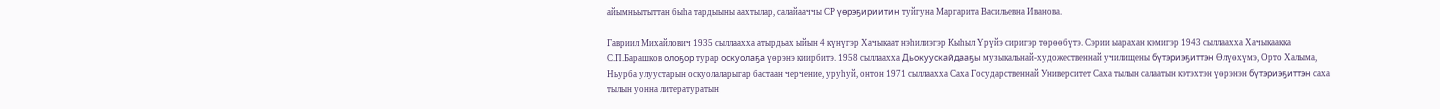айымньытыттан быhа тардыыны аахтылар, салайааччы СР үѳрэҕириитин туйгуна Маргарита Васильевна Иванова.

Гавриил Михайлович 1935 сыллаахха атырдьах ыйын 4 күнүгэр Хачыкаат нэhилиэгэр Кыhыл Yрүйэ сиригэр тѳрѳѳбүтэ. Cэрии ыарахан кэмигэр 1943 сыллаахха Хачыкаакка С.П.Барашков олоҕор турар оскуолаҕа үѳрэнэ киирбитэ. 1958 сыллаахха Дьокуускайдааҕы музыкальнай-художественнай училищены бүтэриэҕиттэн Өлүөхүмэ, Орто Халыма, Ньурба улуустарын оскуолаларыгар бастаан черчение, уруһуй, онтон 1971 сыллаахха Саха Государственнай Университет Саха тылын салаатын кэтэхтэн үөрэнэн бүтэриэҕиттэн саха тылын уонна литературатын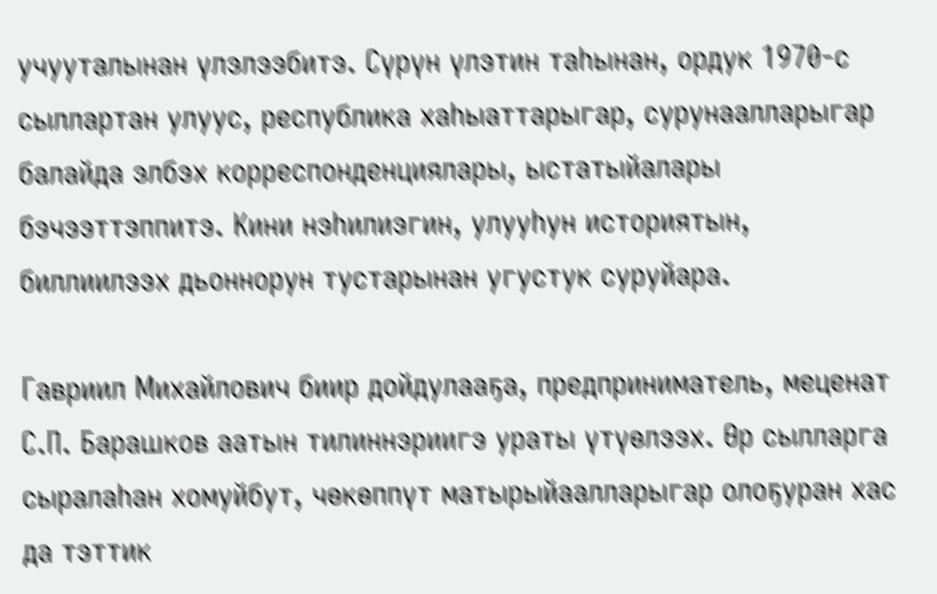учууталынан үлэлээбитэ. Сүрүн үлэтин таһынан, ордук 1970-с сыллартан улуус, республика хаһыаттарыгар, сурунаалларыгар балайда элбэх корреспонденциялары, ыстатыйалары бэчээттэппитэ. Кини нэһилиэгин, улууһун историятын, биллиилээх дьоннорун тустарынан угустук суруйара.

Гавриил Михайлович биир дойдулааҕа, предприниматель, меценат С.П. Барашков аатын тилиннэриигэ ураты үтүөлээх. Өр сылларга сыралаһан хомуйбут, чөкөппүт матырыйаалларыгар олоҕуран хас да тэттик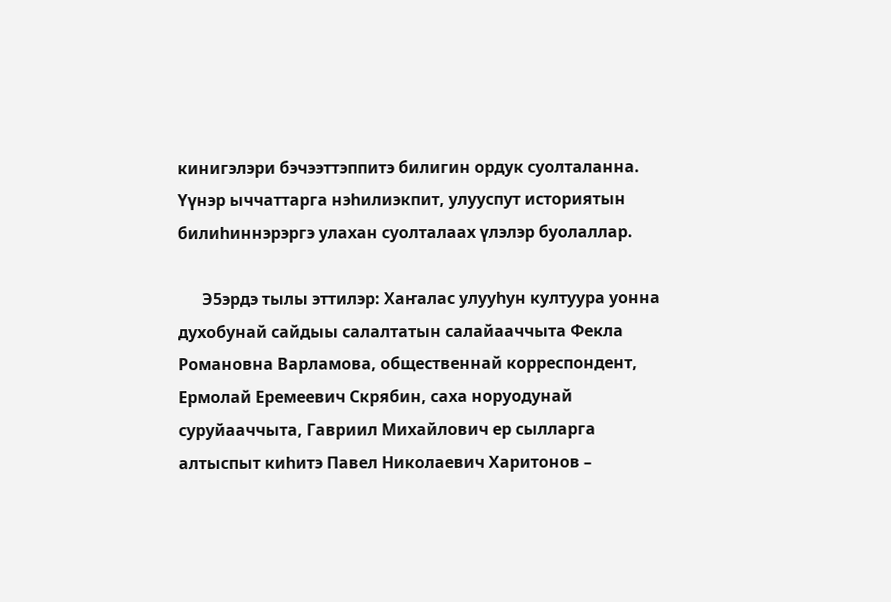кинигэлэри бэчээттэппитэ билигин ордук суолталанна. Yүнэр ыччаттарга нэhилиэкпит, улууспут историятын билиhиннэрэргэ улахан суолталаах үлэлэр буолаллар.

      Э5эрдэ тылы эттилэр: Хаҥалас улууһун култуура уонна духобунай сайдыы салалтатын салайааччыта Фекла Романовна Варламова, общественнай корреспондент,  Ермолай Еремеевич Скрябин, саха норуодунай суруйааччыта, Гавриил Михайлович ер сылларга алтыспыт киhитэ Павел Николаевич Харитонов –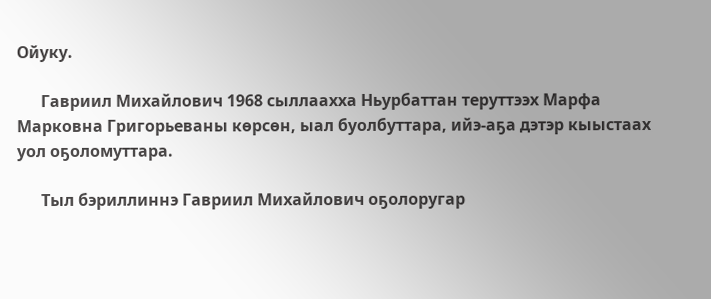Ойуку.

      Гавриил Михайлович 1968 сыллаахха Ньурбаттан теруттээх Марфа Марковна Григорьеваны кѳрсѳн, ыал буолбуттара, ийэ-аҕа дэтэр кыыстаах уол оҕоломуттара.

      Тыл бэриллиннэ Гавриил Михайлович оҕолоругар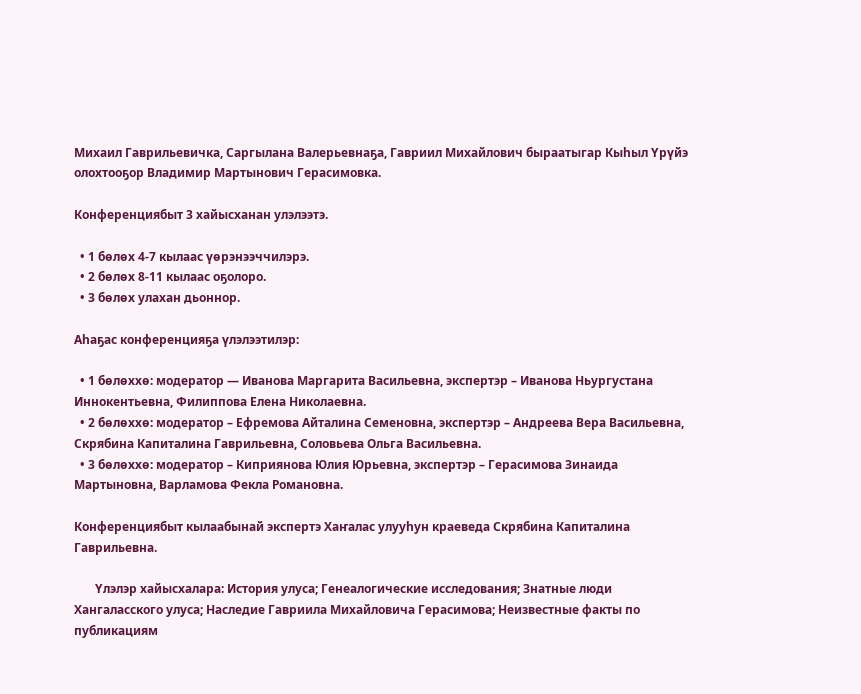Михаил Гаврильевичка, Саргылана Валерьевнаҕа, Гавриил Михайлович быраатыгар Кыһыл Үрүйэ олохтооҕор Владимир Мартынович Герасимовка.

Конференциябыт 3 хайысханан улэлээтэ.

  • 1 бөлөх 4-7 кылаас үөрэнээччилэрэ.
  • 2 бөлөх 8-11 кылаас оҕолоро.
  • 3 бөлөх улахан дьоннор.

Аһаҕас конференцияҕа үлэлээтилэр:

  • 1 бөлөххө: модератор — Иванова Маргарита Васильевна, экспертэр – Иванова Ньургустана Иннокентьевна, Филиппова Елена Николаевна.
  • 2 бөлөххө: модератор – Ефремова Айталина Семеновна, экспертэр – Андреева Вера Васильевна, Скрябина Капиталина Гаврильевна, Соловьева Ольга Васильевна.
  • 3 бөлөххө: модератор – Киприянова Юлия Юрьевна, экспертэр – Герасимова Зинаида Мартыновна, Варламова Фекла Романовна.

Конференциябыт кылаабынай экспертэ Хаҥалас улууһун краеведа Скрябина Капиталина Гаврильевна.

       Үлэлэр хайысхалара: История улуса; Генеалогические исследования; Знатные люди Хангаласского улуса; Наследие Гавриила Михайловича Герасимова; Неизвестные факты по публикациям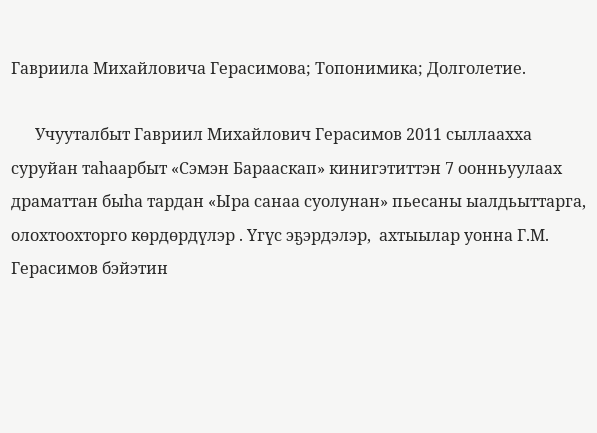Гавриила Михайловича Герасимова; Топонимика; Долголетие.

      Учууталбыт Гавриил Михайлович Герасимов 2011 сыллаахха суруйан таһаарбыт «Сэмэн Барааскап» кинигэтиттэн 7 оонньуулаах драматтан быһа тардан «Ыра санаа суолунан» пьесаны ыалдьыттарга, олохтоохторго көрдөрдүлэр . Үгүс эҕэрдэлэр,  ахтыылар уонна Г.М. Герасимов бэйэтин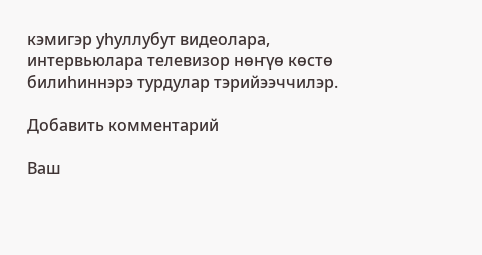кэмигэр уһуллубут видеолара, интервьюлара телевизор нөҥүө көстө билиһиннэрэ турдулар тэрийээччилэр.

Добавить комментарий

Ваш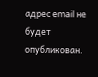адрес email не будет опубликован.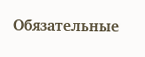Обязательные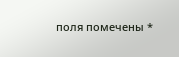поля помечены *